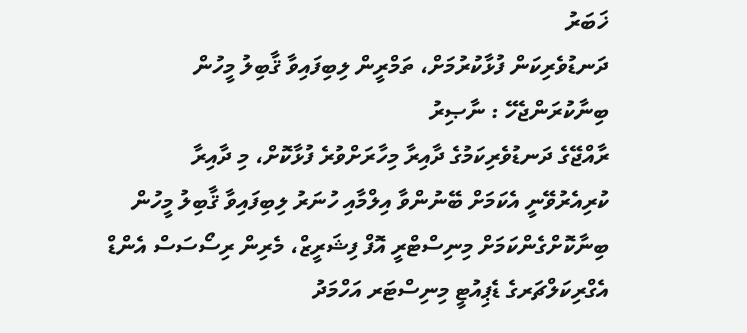ޚަބަރު
ދަނޑުވެރިކަން ފުޅާކުރުމަށް، ތަމްރީން ލިބިފައިވާ ޤާބިލު މީހުން ބިނާކުރަންޖެހޭ : ނާޞިރު
ރާއްޖޭގެ ދަނޑުވެރިކަމުގެ ދާއިރާ މިހާރަށްވުރެ ފުޅާކޮށް، މި ދާއިރާ ކުރިއެރުވޭނީ އެކަމަށް ބޭނުންވާ އިލްމާއި ހުނަރު ލިބިފައިވާ ޤާބިލު މީހުން ބިނާކޮށްގެންކަމަށް މިނިސްޓްރީ އޮފް ފިޝަރީޒް، މެރިން ރިސޯސަސް އެންޑް އެގްރިކަލްޗަރގެ ޑެޕިއުޓީ މިނިސްޓަރ އަހްމަދު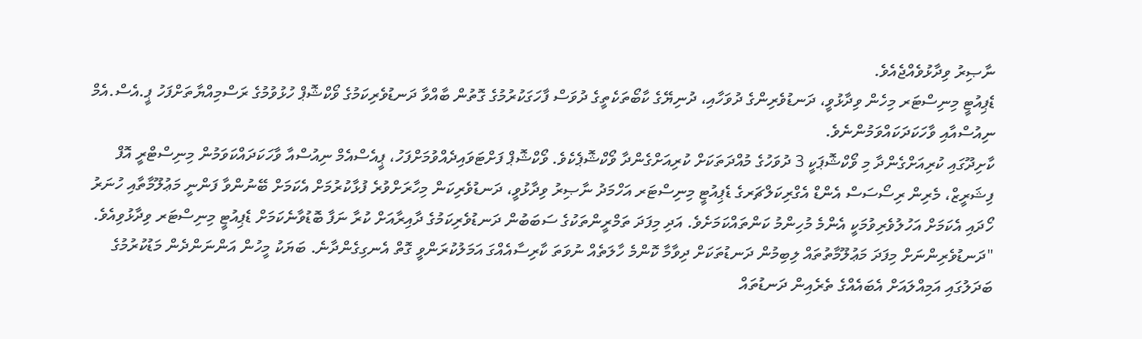ނާޞިރު ވިދާޅުވެއްޖެއެވެ.
ޑެޕިއުޓީ މިނިސްޓަރ މިހެން ވިދާޅުވީ، ދަނޑުވެރިންގެ ދުވަހާއި، ދުނިޔޭގެ ކާބޯތަކެތީގެ ދުވަސް ފާހަގަކުރުމުގެ ގޮތުން ބާއްވާ ދަނޑުވެރިކަމުގެ ވޯކްޝޮޕް ހުޅުވުމުގެ ރަސްމިއްޔާތަށްފަހު ޕީ.އެސް.އެމް ނިއުސްއާއި ވާހަކަދަކައްވަމުންނެވެ.
ކާށިދޫގައި ކުރިއަށްގެންދާ މި ވޯކްޝޮޕަކީ 3 ދުވަހުގެ މުއްދަތަކަށް ކުރިއަށްގެންދާ ވޯކްޝޮޕެކެވެ. ވޯކްޝޮޕް ފަށްޓަވައިދެއްވުމަށްފަހު، ޕީއެސްއެމް ނިއުސްއާ ވާހަކަދައްކަވަމުން މިނިސްޓްރީ އޮފް ފިޝަރީޒް، މެރިން ރިސޯސަސް އެންޑް އެގްރިކަލްޗަރގެ ޑެޕިއުޓީ މިނިސްޓަރ އަހްމަދު ނާޞިރު ވިދާޅުވީ، ދަނޑުވެރިކަން މިހާރަށްވުރެ ފުޅާކުރުމަށް އެކަމަށް ބޭނުންވާ ފަންނީ މަޢުލޫމާތާއި ހުނަރު ހޯދައި އެކަމަށް އަހުލުވެރިވުމަކީ އެންމެ މުހިންމު ކަންތައްކަމަށެވެ. އަދި މިފަދަ ތަމްރީންތަކުގެ ސަބަބުން ދަނޑުވެރިކަމުގެ ދާއިރާއަށް ކުރާ ނަފާ ބޮޑުވާނެކަމަށް ޑެޕިއުޓީ މިނިސްޓަރ ވިދާޅުވިއެވެ.
"ދަނޑުވެރިންނަށް މިފަދަ މަޢުލޫމާތުތައް ލިބިމުން ދަނޑުތަކަށް ދިވާމާ ކޮންމެ ހާލަތެއް ނުވަތަ ކާރިސާއެއްގަ އަމަލުކުރަންވީ ގޮތް އެނގިގެންދާނެ. ބަޔަކު މީހުން އަންނަންދެން މަޑުކުރުމުގެ ބަދަލުގައި އަމިއްލައަށް އެބައެއްގެ ތެރެއިން ދަނޑުތައް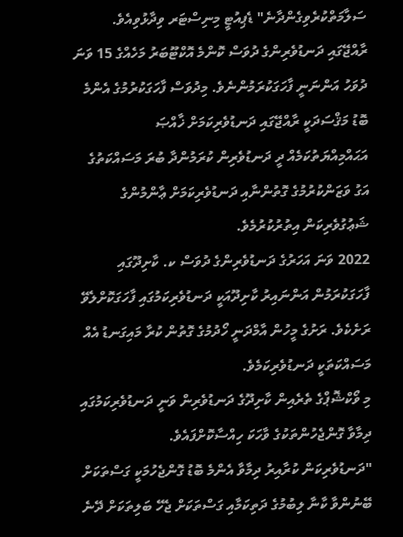ސަލާމަތްކުރެވިގެންދާނެ" ޑެޕިއުޓީ މިނިސްޓަރ ވިދާޅުވިއެވެ.
ރާއްޖޭގައި ދަނޑުވެރިންގެ ދުވަސް ކޮންމެ އޮކްޓޫބަރު މަހެއްގެ 15 ވަނަ ދުވަހު އަންނަނީ ފާހަގަކުރަމުންނެވެ. މިދުވަސް ފާހަގަކުރުމުގެ އެންމެ ބޮޑު މަޤްސަދަކީ ރާއްޖޭގައި ދަނޑުވެރިކަމަށް ޚާއްޞަ އަޙައްމިއްޔަތުކަމެއް ދީ ދަނޑުވެރިން ކުރަމުންދާ ބުރަ މަސައްކަތުގެ އަގު ވަޒަންކުރުމުގެ ގޮތުންނާއި ދަނޑުވެރިކަމަށް ޢާންމުންގެ ޝަޢުގުވެރިކަން އިތުރުކުރުމެވެ.
2022 ވަނަ އަހަރުގެ ދަނޑުވެރިންގެ ދުވަސް ކ. ކާށިދޫގައި ފާހަގަކުރަމުން އަންނައިރު ކާށިދޫއަކީ ދަނޑުވެރިކަމުގައި ފާހަގަކޮށްލެވޭ ރަށެކެވެ. ރަށުގެ މީހުން އާމްދަނީ ހޯދުމުގެ ގޮތުން ކުރާ މައިގަނޑު އެއް މަސައްކަތަކީ ދަނޑުވެރިކަމެވެ.
މި ވޯކްޝޮޕްގެ ތެރެއިން ކާށިދޫގެ ދަނޑުވެރިން ވަނީ ދަނޑުވެރިކަމުގައި ދިމާވާ ގޮންޖެހުންތަކުގެ ވާހަކަ ހިއްސާކޮށްފައެވެ.
"ދަނޑުވެރިކަން ކުރާއިރު ދިމާވާ އެންމެ ބޮޑު ގޮންޖެހުމަކީ ގަސްތަކަށް ބޭނުންވާ ކާނާ ލިބުމުގެ ދަތިކަމާއި ގަސްތަކަށް ޖެހޭ ބަލިތަކަށް ދޭނެ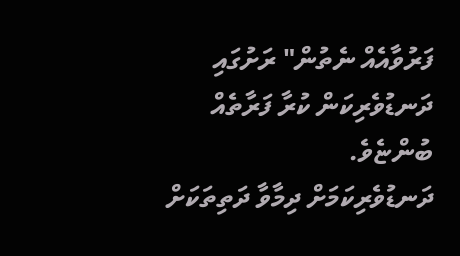ފަރުވާއެއް ނެތުން" ރަށުގައި ދަނޑުވެރިކަން ކުރާ ފަރާތެއް ބުންޏެވެ.
ދަނޑުވެރިކަމަށް ދިމާވާ ދަތިތަކަށް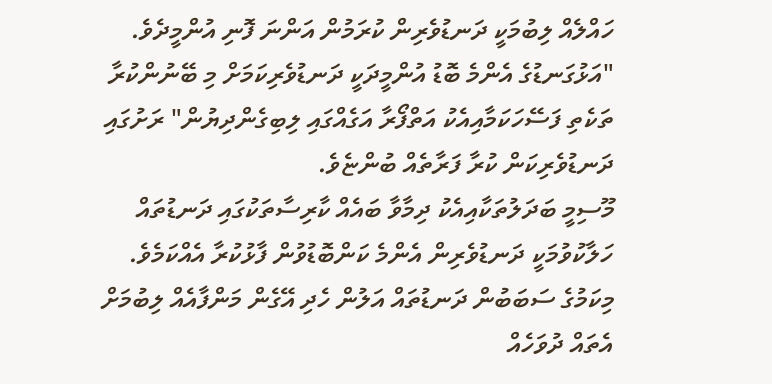ހައްލެއް ލިބުމަކީ ދަނޑުވެރިން ކުރަމުން އަންނަ ފޮނި އުންމީދެވެ.
"އަޅުގަނޑުގެ އެންމެ ބޮޑު އުންމީދަކީ ދަނޑުވެރިކަމަށް މި ބޭނުންކުރާ ތަކެތި ފަސޭހަކަމާއިއެކު އަތްފޯރާ އަގެއްގައި ލިބިގެންދިޔުން" ރަށުގައި ދަނޑުވެރިކަން ކުރާ ފަރާތެއް ބުންޏެވެ.
މޫސިމީ ބަދަލުތަކާއިއެކު ދިމާވާ ބައެއް ކާރިސާތަކުގައި ދަނޑުތައް ހަލާކުވުމަކީ ދަނޑުވެރިން އެންމެ ކަންބޮޑުވުން ފާޅުކުރާ އެއްކަމެވެ. މިކަމުގެ ސަބަބުން ދަނޑުތައް އަލުން ހެދި އޭގެން މަންފާއެއް ލިބުމަށް އެތައް ދުވަހެއް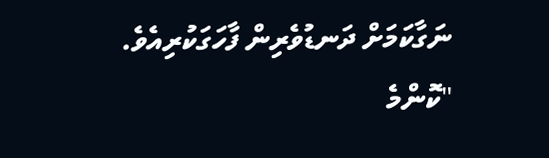ނަގާކަމަށް ދަނޑުވެރިން ފާހަގަކުރިއެވެ.
"ކޮންމެ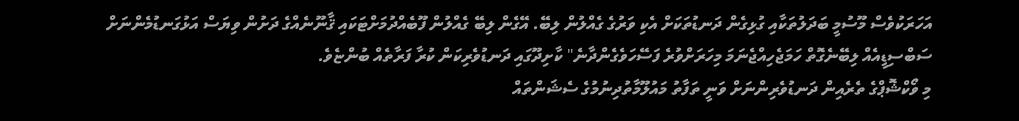އަހަރަކުވެސް މޫސުމީ ބަދަލުތަކާއި ގުޅިގެން ދަނޑުތަކަށް އެކި ވަރުގެ ގެއްލުން ލިބޭ. އޭގެން ލިބޭ ގެއްލުން ފޫބެއްދުމަށްޓަކައި ޤާނޫނެއްގެ ދަށުން ވިޔަސް އަޅުގަނޑުމެންނަށް ސަބްސިޑީއެއް ލިބޭނެގޮތް ހަމަޖެހިއްޖެނަމަ މިހަރަށްވުރެ ފަސޭހަވެގެންދާނެ" ކާށިދޫގައި ދަނޑުވެރިކަން ކުރާ ފަރާތެއް ބުންޏެވެ.
މި ވޯކްޝޮޕްގެ ތެރެއިން ދަނޑުވެރިންނަށް ވަނީ ތަފާތު މައުލޫމާތުދިނުމުގެ ސެޝަންތައް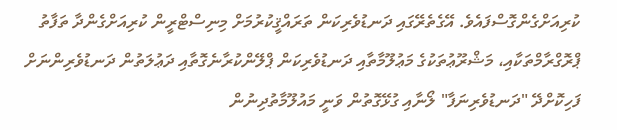ކުރިއަށްގެންގޮސްފައެވެ. އޭގެތެރޭގައި ދަނޑުވެރިކަން ތަރައްޤީކުރުމަށް މިނިސްޓްރީން ކުރިއަށްގެންދާ ތަފާތު ޕްރޮގްރާމްތަކާއި، މަޝްރޫޢުތަކުގެ މަޢުލޫމާތާއި ދަނޑުވެރިކަން ޕްލޭންކުރާނެގޮތާއި ދަޢުލަތުން ދަނޑުވެރިންނަށް ފަހިކޮށްދޭ "ދަނޑުވެރިނަފާ" ލޯނާއި ގުޅޭގޮތުން ވަނީ މައުލޫމާތުދިނުން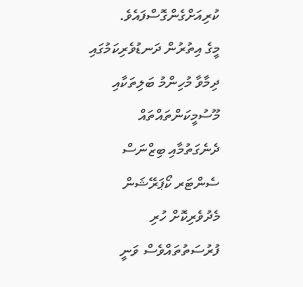ކުރިއަށްގެންގޮސްފައެވެ.
މީގެ އިތުރުން ދަނޑުވެރިކަމުގައި ދިމާވާ މުހިންމު ބަލިތަކާއި މޫސުމީކަންތައްތައް ދެނެގަތުމާއި ބިޒްނަސް ސެންޓަރ ކޯޕަރޭޝަން މެދުވެރިކޮށް ހުރި ފުރުސަތުތައްވެސް ވަނީ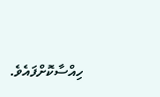ހިއްސާކޮށްފައެވެ.